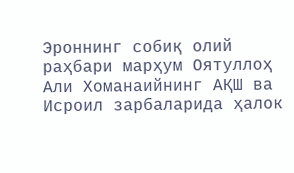Эроннинг собиқ олий раҳбари марҳум Оятуллоҳ Али Хоманаийнинг АҚШ ва Исроил зарбаларида ҳалок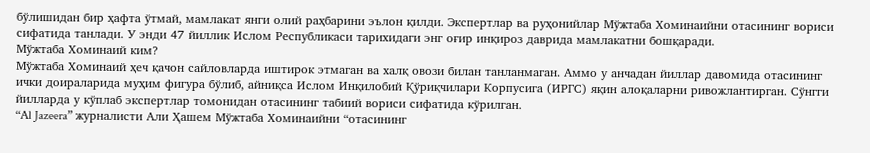бўлишидан бир ҳафта ўтмай, мамлакат янги олий раҳбарини эълон қилди. Экспертлар ва руҳонийлар Мўжтаба Хоминаийни отасининг вориси сифатида танлади. У энди 47 йиллик Ислом Республикаси тарихидаги энг оғир инқироз даврида мамлакатни бошқаради.
Мўжтаба Хоминаий ким?
Мўжтаба Хоминаий ҳеч қачон сайловларда иштирок этмаган ва халқ овози билан танланмаган. Аммо у анчадан йиллар давомида отасининг ички доираларида муҳим фигура бўлиб, айниқса Ислом Инқилобий Қўриқчилари Корпусига (ИРГC) яқин алоқаларни ривожлантирган. Сўнгги йилларда у кўплаб экспертлар томонидан отасининг табиий вориси сифатида кўрилган.
“Аl Jazeera” журналисти Али Ҳашем Мўжтаба Хоминаийни “отасининг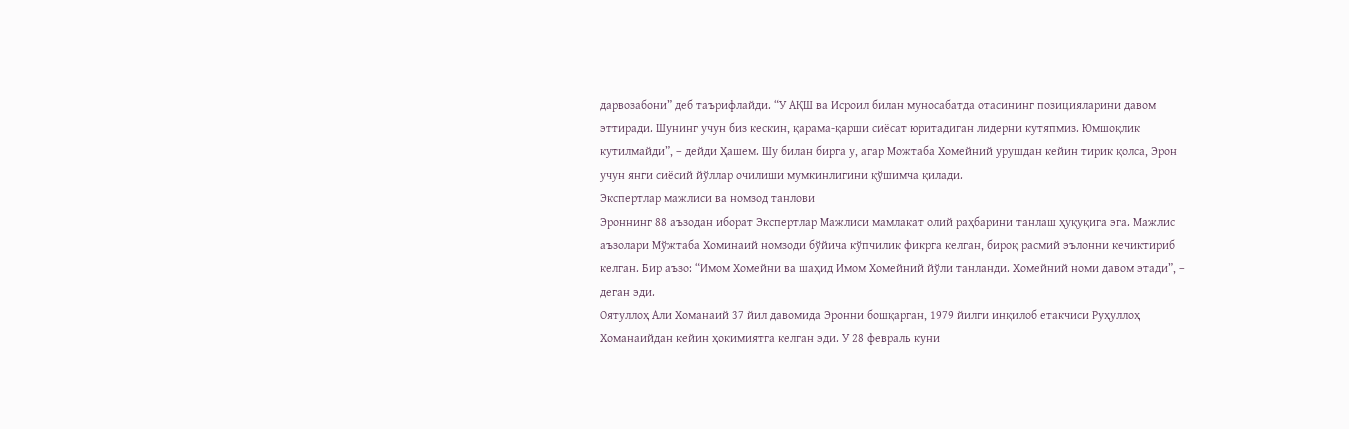дарвозабони” деб таърифлайди. “У АҚШ ва Исроил билан муносабатда отасининг позицияларини давом эттиради. Шунинг учун биз кескин, қарама-қарши сиёсат юритадиган лидерни кутяпмиз. Юмшоқлик кутилмайди”, – дейди Ҳашем. Шу билан бирга у, агар Можтаба Хомейний урушдан кейин тирик қолса, Эрон учун янги сиёсий йўллар очилиши мумкинлигини қўшимча қилади.
Экспертлар мажлиси ва номзод танлови
Эроннинг 88 аъзодан иборат Экспертлар Мажлиси мамлакат олий раҳбарини танлаш ҳуқуқига эга. Мажлис аъзолари Мўжтаба Хоминаий номзоди бўйича кўпчилик фикрга келган, бироқ расмий эълонни кечиктириб келган. Бир аъзо: “Имом Хомейни ва шаҳид Имом Хомейний йўли танланди. Хомейний номи давом этади”, – деган эди.
Оятуллоҳ Али Хоманаий 37 йил давомида Эронни бошқарган, 1979 йилги инқилоб етакчиси Руҳуллоҳ Хоманаийдан кейин ҳокимиятга келган эди. У 28 февраль куни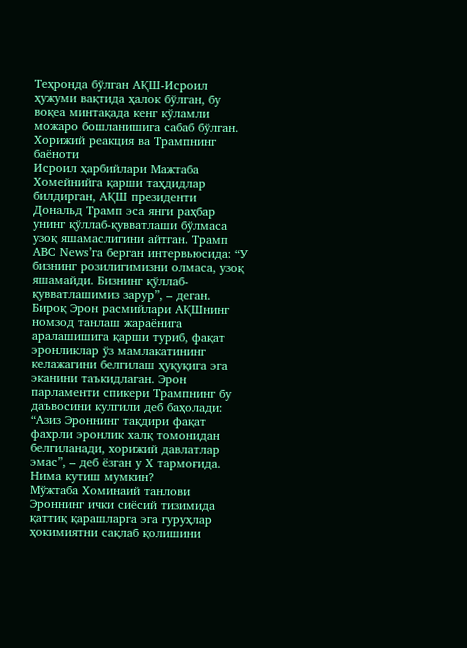Теҳронда бўлган АҚШ-Исроил ҳужуми вақтида ҳалок бўлган, бу воқеа минтақада кенг кўламли можаро бошланишига сабаб бўлган.
Хорижий реакция ва Трампнинг баёноти
Исроил ҳарбийлари Мажтаба Хомейнийга қарши таҳдидлар билдирган, АҚШ президенти Дональд Трамп эса янги раҳбар унинг қўллаб-қувватлаши бўлмаса узоқ яшамаслигини айтган. Трамп ABC News’га берган интервьюсида: “У бизнинг розилигимизни олмаса, узоқ яшамайди. Бизнинг қўллаб-қувватлашимиз зарур”, – деган.
Бироқ Эрон расмийлари АҚШнинг номзод танлаш жараёнига аралашишига қарши туриб, фақат эронликлар ўз мамлакатининг келажагини белгилаш ҳуқуқига эга эканини таъкидлаган. Эрон парламенти спикери Трампнинг бу даъвосини кулгили деб баҳолади: “Азиз Эроннинг тақдири фақат фахрли эронлик халқ томонидан белгиланади, хорижий давлатлар эмас”, – деб ёзган у Х тармоғида.
Нима кутиш мумкин?
Мўжтаба Хоминаий танлови Эроннинг ички сиёсий тизимида қаттиқ қарашларга эга гуруҳлар ҳокимиятни сақлаб қолишини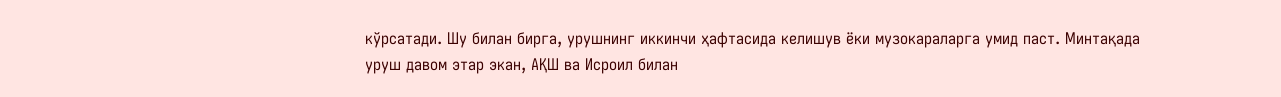кўрсатади. Шу билан бирга, урушнинг иккинчи ҳафтасида келишув ёки музокараларга умид паст. Минтақада уруш давом этар экан, АҚШ ва Исроил билан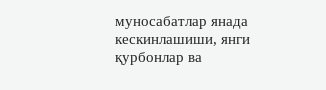муносабатлар янада кескинлашиши, янги қурбонлар ва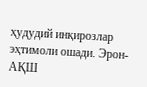ҳудудий инқирозлар эҳтимоли ошади. Эрон-АҚШ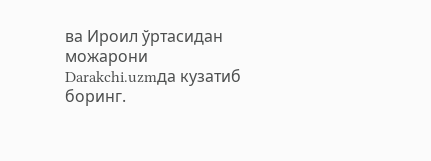ва Ироил ўртасидан можарони Darakchi.uzmда кузатиб боринг.